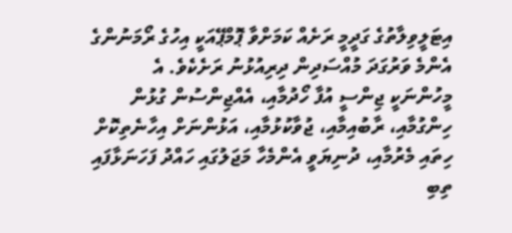އިޓަލީވިލާތުގެ ގަދީމީ ރަށެއް ކަމަށްވާ ޕޮމްޕޭއަކީ އިހުގެ ރޯމަނުންގެ އެންމެ ވަރުގަދަ މުއްސަދިން ދިރިއުޅުނު ރަށެކެވެ. އެ މީހުންނަކީ ޖިންސީ އުފާ ހޯދުމާއި، އެއްޖިންސުން ގުޅުން ހިންގުމާއި، ރާބުއިމާއި، ޖުވާކުޅުމާއި، އަޅުންނަށް އިހާނެތިކޮށް ހިތައި މެރުމާއި، ދުނިޔަވީ އެންމެހާ މަޖަލުގައި ހައްދު ފަހަނަޅާފައި ތިބި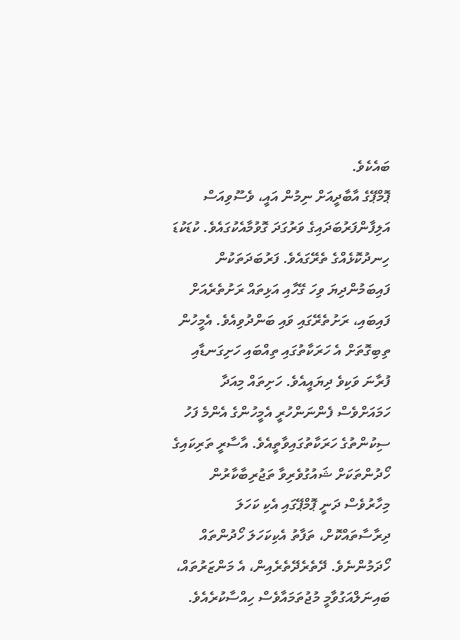ބައެކެވެ.
ޕޮމްޕޭގެ އާބާދީއަށް ނިމުން އައީ، ވެސޫވިއަސް އަލިފާންފަރުބަދައިގެ ވަރުގަދަ ގޮވުމާއެކުގައެވެ. ކުޑަކުޑަ ހިނދުކޮޅެއްގެ ތެރޭގައެވެ. ފަރުބަދަތަކުން ފައިބަމުންދިޔަ ވިހަ ގޭހާއި އަޅިތައް ރަށުތެރެއަށް ފައިބައި، ރަށުތެރޭގައި ވައި ބަންދުވިއެވެ. އެމީހުން ތިބިގޮތަށް އެ ހަރަކާތުގައި ތިއްބައި ހަށިގަނޑާއި ފުރާނަ ވަކިވެ ދިޔައީއެވެ. ހަށިތައް މިއަދާ ހަމައަށްވެސް ފެންނަންހުރީ އެމީހުންގެ އެންމެ ފަހު ސިކުންތުގެ ހަރަކާތުގައިވާތީއެވެ. އާސާރީ ތަރިކައިގެ ހޯދުންތަކަށް ޝައުގުވެރިވާ ތަޖުރިބާކާރުން މިހާރުވެސް ދަނީ ޕޮމްޕޭގައި އެކި ކަހަލަ ދިރާސާތައްކޮށް، ތަފާތު އެކިކަހަލަ ހޯދުންތައް ހޯދަމުންނެވެ. ދޭތެރެދޭތެރެއިން، އެ މަންޒަރުތައް، ބައިނަލްއަގުވާމީ މުޖުތަމައާވެސް ހިއްސާކުރެއެވެ.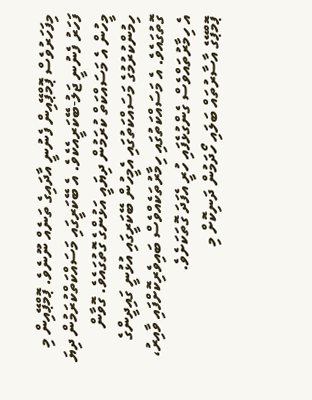މިފަހަރުވެސް ޕޮމްޕޭއިން ފެނުނީ އާދައިގެ ތަނެއް ނޫނެވެ. ޕޮމްޕޭއިން މި ފަހަރު ފެނުނީ ޖަލު-ބޭކަރީއެކެވެ. އެ ބޭކަރީގައި މަސައްކަތްކުރަމުން ދިޔަ މީހުން އެ މަސައްކަތް ކުރަމުން ދިޔައީ އަޅުންގެ ގޮތުގައެވެ. ގޮވާން ހިމުންކުރުމުގެ މަސައްކަތުގައި އެމީހުން ބޭކަރީގައި އުޅުނީ ގައިދީންގެ ގޮތުގައެވެ. އެ މަސައްކަތުގައި ހިމާރުތަކެއްވެސް ބައިވެރިކޮށްފައި ވާއިރު، އެ ހިމާރުތައްވެސް ގެންގުޅެފައި ހުރީ އެފަދަ ގޮތަކަށެވެ.
ޕޮމްޕޭގެ އާސާރުތައް ބަލައި ހޯދަމުން ދަނިކޮށް މި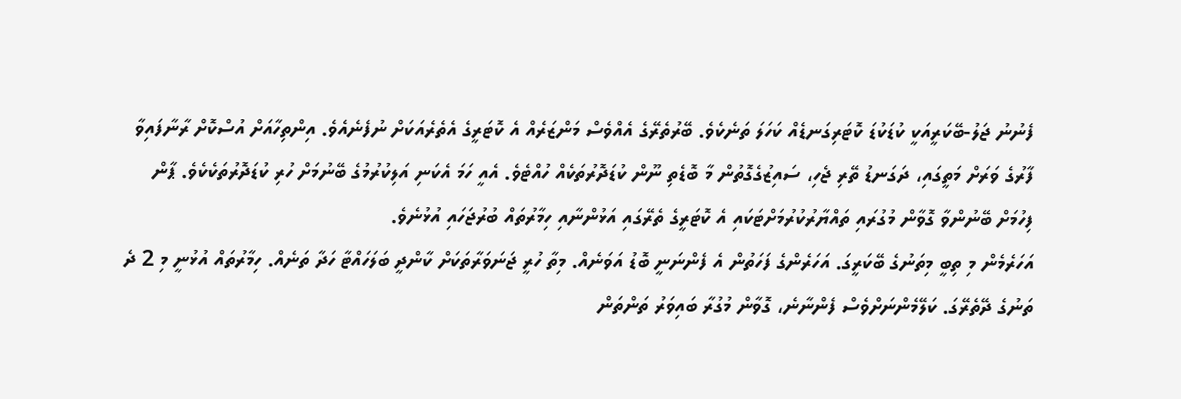ފެނުނު ޖަލު-ބޭކަރީއަކީ ކުޑަކުޑަ ކޮޓަރިގަނޑެއް ކަހަލަ ތަނެކެވެ. ބޭރުތެރޭގެ އެއްވެސް މަންޒަރެއް އެ ކޮޓަރީގެ އެތެރެއަކަށް ނުފެނެއެވެ. އިންތިހާއަށް އުސްކޮށް ރާނާފައިވާ ފާރުގެ ވަރަށް މަތީގައި، ދަގަނޑު ތޭރި ޖެހި، ސައިޒުގެގޮތުން މާ ބޮޑެތި ނޫން ކުޑަދޮރުތަކެއް ހުއްޓެވެ. އެއީ ހަމަ އެކަނި އަލިކުރުމުގެ ބޭނުމަށް ހުރި ކުޑަދޮރުތަކެކެވެ. ޕާން ފިހުމަށް ބޭނުންވާ ގޮވާން މުގުރައި ތައްޔާރުކުރުމަށްޓަކައި އެ ކޮޓަރީގެ ތެރޭގައި އަޅުންނާއި ހިމާރުތައް ބުރުޖަހައި އުޅުނެވެ.
އަހަރެމެން މި ތިބީ މިތަނުގެ ބޭކަރީގަ. އަހަރެންގެ ފަހަތުން އެ ފެންނަނީ ބޮޑު އަވަނެއް. މިތާ ހުރީ ޖަނަވަރާތަކަށް ކާންދީ ބަލަހައްޓާ ހަދާ ތަނެއް. ހިމާރުތައް އުޅުނީ މި 2 ދެ ތަނުގެ ދޭތެރޭގަ. ކަލޭމެންނަށްވެސް ފެންނާނެ، ގޮވާން މުގުރާ ބައިވަރު ތަންތަން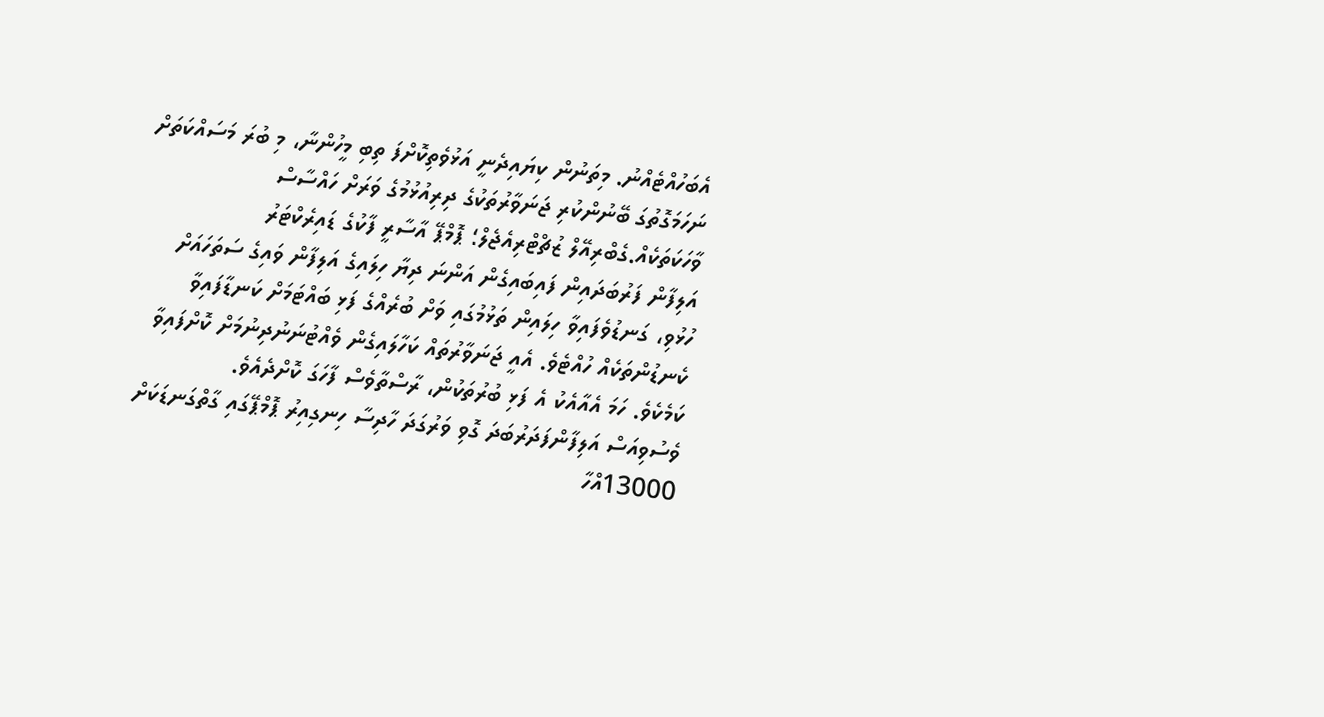އެބަހުއްޓެއްނު. މިތަނުން ކިޔައިދެނީ އަޅުވެތިކޮށްފަ ތިބި މީހުންނާ، މި ބުރަ މަސައްކަތަށް ނަހަމަގޮތުގަ ބޭނުންކުރި ޖަނަވާރުތަކުގެ ދިރިއުޅުމުގެ ވަރަށް ހައްސާސް ވާހަކަތަކެއް.ގެބްރިއޭލް ޒުޗްޓްރިއެޖެލް؛ ޕޮމްޕޭ އާސާރީ ފާކުގެ ޑައިރެކްޓަރު
އަލިފާން ފަރުބަދައިން ފައިބައިގެން އަންނަ ދިޔާ ހިލައިގެ އަލިފާން ވައިގެ ސަތަހައަށް ހުޅުވި، ގަނޑުވެފައިވާ ހިލައިން ތަޅުމުގައި ވަށް ބުރެއްގެ ފަޅި ބައްޓަމަށް ކަނޑާފައިވާ ކެނޑުންތަކެއް ހުއްޓެވެ. އެއީ ޖަނަވާރުތައް ކަހާލައިގެން ވެއްޓުނަނުދިނުމަށް ކޮށްފައިވާ ކަމެކެވެ. ހަމަ އެއާއެކު އެ ފަޅި ބުރުތަކުން، ރާސްތާވެސް ފާހަގަ ކޮށްދެއެވެ.
ވެސުވިއަސް އަލިފާންފަދަރުބަދަ ގޮވި ވަރުގަދަ ހާދިސާ ހިނގިއިރު ޕޮމްޕޭގައި ގާތްގަނޑަކަށް 13000އްހާ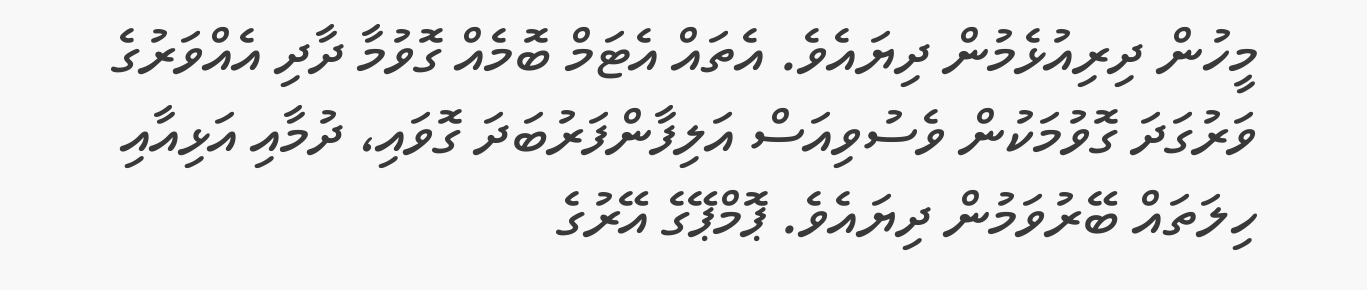މީހުން ދިރިއުޅެމުން ދިޔައެވެ. އެތައް އެޓަމް ބޮމެއް ގޮވުމާ ދާދި އެއްވަރުގެ ވަރުގަދަ ގޮވުމަކުން ވެސުވިއަސް އަލިފާންފަރުބަދަ ގޮވައި، ދުމާއި އަޅިއާއި ހިލަތައް ބޭރުވަމުން ދިޔައެވެ. ޕޮމްޕޭގެ އޭރުގެ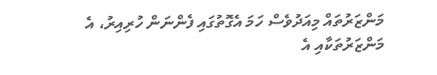މަންޒަރުތައް މިއަދުވެސް ހަމަ އެގޮތުގައި ފެންނަން ހުރިއިރު، އެ މަންޒަރުތަކާއި އެ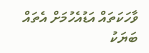ވާހަކަތައް އަޑުއެހުމަށް އެތައް ބަޔަކު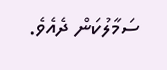ސަމާލުކަން ދެއެވެ.